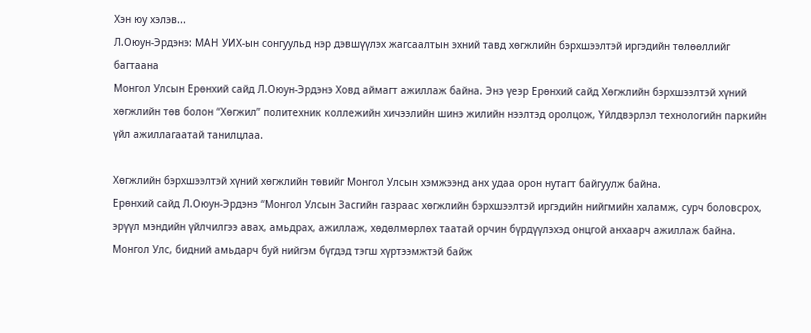Хэн юу хэлэв...
Л.Оюун-Эрдэнэ: МАН УИХ-ын сонгуульд нэр дэвшүүлэх жагсаалтын эхний тавд хөгжлийн бэрхшээлтэй иргэдийн төлөөллийг багтаана
Монгол Улсын Ерөнхий сайд Л.Оюун-Эрдэнэ Ховд аймагт ажиллаж байна. Энэ үеэр Ерөнхий сайд Хөгжлийн бэрхшээлтэй хүний хөгжлийн төв болон “Хөгжил” политехник коллежийн хичээлийн шинэ жилийн нээлтэд оролцож, Үйлдвэрлэл технологийн паркийн үйл ажиллагаатай танилцлаа.

Хөгжлийн бэрхшээлтэй хүний хөгжлийн төвийг Монгол Улсын хэмжээнд анх удаа орон нутагт байгуулж байна.
Ерөнхий сайд Л.Оюун-Эрдэнэ “Монгол Улсын Засгийн газраас хөгжлийн бэрхшээлтэй иргэдийн нийгмийн халамж, сурч боловсрох, эрүүл мэндийн үйлчилгээ авах, амьдрах, ажиллаж, хөдөлмөрлөх таатай орчин бүрдүүлэхэд онцгой анхаарч ажиллаж байна. Монгол Улс, бидний амьдарч буй нийгэм бүгдэд тэгш хүртээмжтэй байж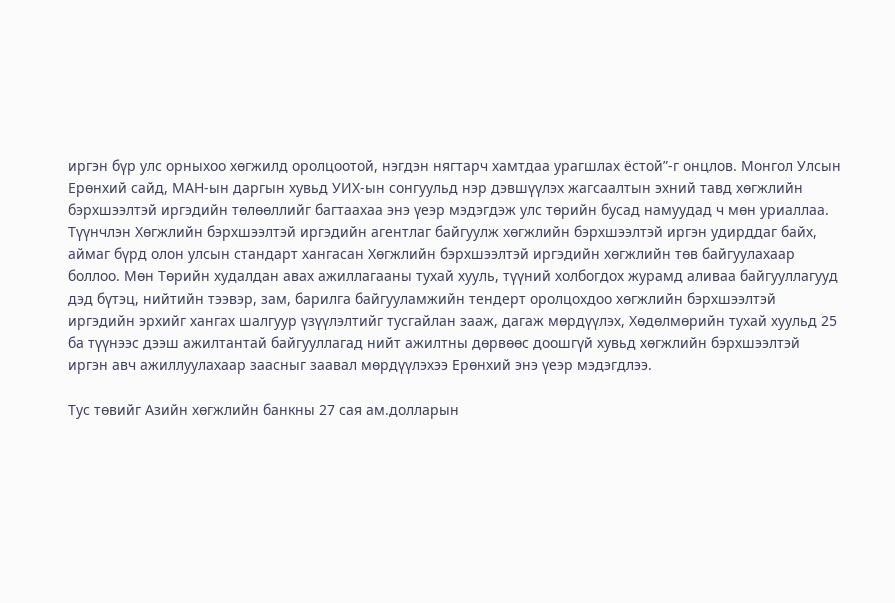иргэн бүр улс орныхоо хөгжилд оролцоотой, нэгдэн нягтарч хамтдаа урагшлах ёстой”-г онцлов. Монгол Улсын Ерөнхий сайд, МАН-ын даргын хувьд УИХ-ын сонгуульд нэр дэвшүүлэх жагсаалтын эхний тавд хөгжлийн бэрхшээлтэй иргэдийн төлөөллийг багтаахаа энэ үеэр мэдэгдэж улс төрийн бусад намуудад ч мөн уриаллаа. Түүнчлэн Хөгжлийн бэрхшээлтэй иргэдийн агентлаг байгуулж хөгжлийн бэрхшээлтэй иргэн удирддаг байх, аймаг бүрд олон улсын стандарт хангасан Хөгжлийн бэрхшээлтэй иргэдийн хөгжлийн төв байгуулахаар боллоо. Мөн Төрийн худалдан авах ажиллагааны тухай хууль, түүний холбогдох журамд аливаа байгууллагууд дэд бүтэц, нийтийн тээвэр, зам, барилга байгууламжийн тендерт оролцохдоо хөгжлийн бэрхшээлтэй иргэдийн эрхийг хангах шалгуур үзүүлэлтийг тусгайлан зааж, дагаж мөрдүүлэх, Хөдөлмөрийн тухай хуульд 25 ба түүнээс дээш ажилтантай байгууллагад нийт ажилтны дөрвөөс доошгүй хувьд хөгжлийн бэрхшээлтэй иргэн авч ажиллуулахаар заасныг заавал мөрдүүлэхээ Ерөнхий энэ үеэр мэдэгдлээ.

Тус төвийг Азийн хөгжлийн банкны 27 сая ам.долларын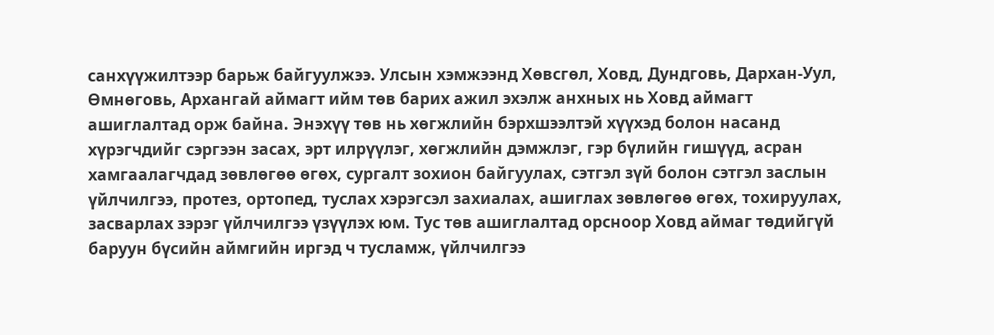санхүүжилтээр барьж байгуулжээ. Улсын хэмжээнд Хөвсгөл, Ховд, Дундговь, Дархан-Уул, Өмнөговь, Архангай аймагт ийм төв барих ажил эхэлж анхных нь Ховд аймагт ашиглалтад орж байна. Энэхүү төв нь хөгжлийн бэрхшээлтэй хүүхэд болон насанд хүрэгчдийг сэргээн засах, эрт илрүүлэг, хөгжлийн дэмжлэг, гэр бүлийн гишүүд, асран хамгаалагчдад зөвлөгөө өгөх, сургалт зохион байгуулах, сэтгэл зүй болон сэтгэл заслын үйлчилгээ, протез, ортопед, туслах хэрэгсэл захиалах, ашиглах зөвлөгөө өгөх, тохируулах, засварлах зэрэг үйлчилгээ үзүүлэх юм. Тус төв ашиглалтад орсноор Ховд аймаг төдийгүй баруун бүсийн аймгийн иргэд ч тусламж, үйлчилгээ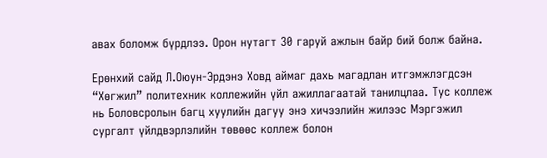авах боломж бүрдлээ. Орон нутагт 30 гаруй ажлын байр бий болж байна.

Ерөнхий сайд Л.Оюун-Эрдэнэ Ховд аймаг дахь магадлан итгэмжлэгдсэн “Хөгжил” политехник коллежийн үйл ажиллагаатай танилцлаа. Тус коллеж нь Боловсролын багц хуулийн дагуу энэ хичээлийн жилээс Мэргэжил сургалт үйлдвэрлэлийн төвөөс коллеж болон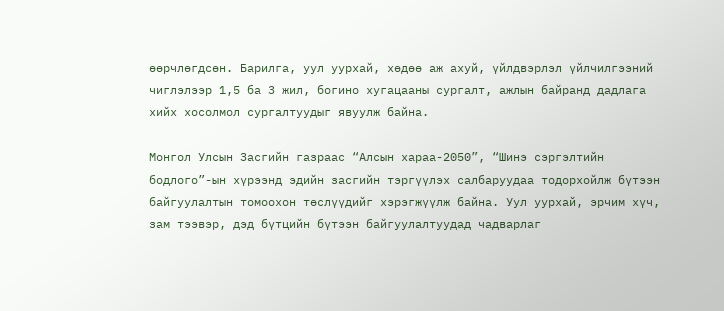өөрчлөгдсөн. Барилга, уул уурхай, хөдөө аж ахуй, үйлдвэрлэл үйлчилгээний чиглэлээр 1,5 ба 3 жил, богино хугацааны сургалт, ажлын байранд дадлага хийх хосолмол сургалтуудыг явуулж байна.

Монгол Улсын Засгийн газраас “Алсын хараа-2050”, “Шинэ сэргэлтийн бодлого”-ын хүрээнд эдийн засгийн тэргүүлэх салбаруудаа тодорхойлж бүтээн байгуулалтын томоохон төслүүдийг хэрэгжүүлж байна. Уул уурхай, эрчим хүч, зам тээвэр, дэд бүтцийн бүтээн байгуулалтуудад чадварлаг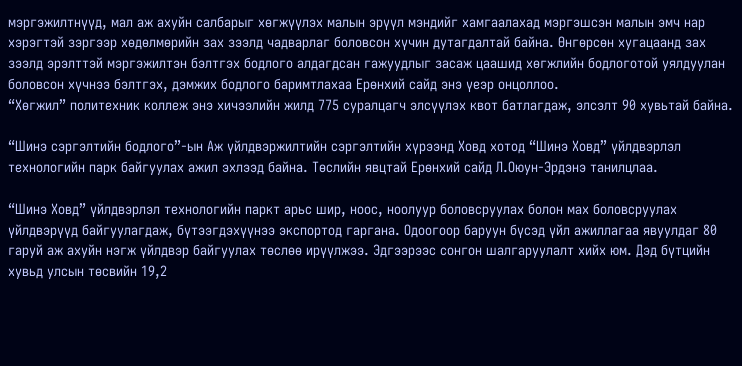мэргэжилтнүүд, мал аж ахуйн салбарыг хөгжүүлэх малын эрүүл мэндийг хамгаалахад мэргэшсэн малын эмч нар хэрэгтэй зэргээр хөдөлмөрийн зах зээлд чадварлаг боловсон хүчин дутагдалтай байна. Өнгөрсөн хугацаанд зах зээлд эрэлттэй мэргэжилтэн бэлтгэх бодлого алдагдсан гажуудлыг засаж цаашид хөгжлийн бодлоготой уялдуулан боловсон хүчнээ бэлтгэх, дэмжих бодлого баримтлахаа Ерөнхий сайд энэ үеэр онцоллоо.
“Хөгжил” политехник коллеж энэ хичээлийн жилд 775 суралцагч элсүүлэх квот батлагдаж, элсэлт 90 хувьтай байна.

“Шинэ сэргэлтийн бодлого”-ын Аж үйлдвэржилтийн сэргэлтийн хүрээнд Ховд хотод “Шинэ Ховд” үйлдвэрлэл технологийн парк байгуулах ажил эхлээд байна. Төслийн явцтай Ерөнхий сайд Л.Оюун-Эрдэнэ танилцлаа.

“Шинэ Ховд” үйлдвэрлэл технологийн паркт арьс шир, ноос, ноолуур боловсруулах болон мах боловсруулах үйлдвэрүүд байгуулагдаж, бүтээгдэхүүнээ экспортод гаргана. Одоогоор баруун бүсэд үйл ажиллагаа явуулдаг 80 гаруй аж ахуйн нэгж үйлдвэр байгуулах төслөө ирүүлжээ. Эдгээрээс сонгон шалгаруулалт хийх юм. Дэд бүтцийн хувьд улсын төсвийн 19,2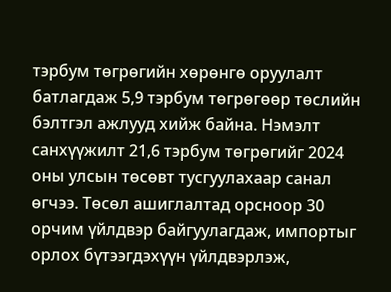тэрбум төгрөгийн хөрөнгө оруулалт батлагдаж 5,9 тэрбум төгрөгөөр төслийн бэлтгэл ажлууд хийж байна. Нэмэлт санхүүжилт 21,6 тэрбум төгрөгийг 2024 оны улсын төсөвт тусгуулахаар санал өгчээ. Төсөл ашиглалтад орсноор 30 орчим үйлдвэр байгуулагдаж, импортыг орлох бүтээгдэхүүн үйлдвэрлэж,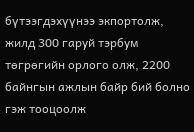бүтээгдэхүүнээ экпортолж, жилд 300 гаруй тэрбум төгрөгийн орлого олж, 2200 байнгын ажлын байр бий болно гэж тооцоолж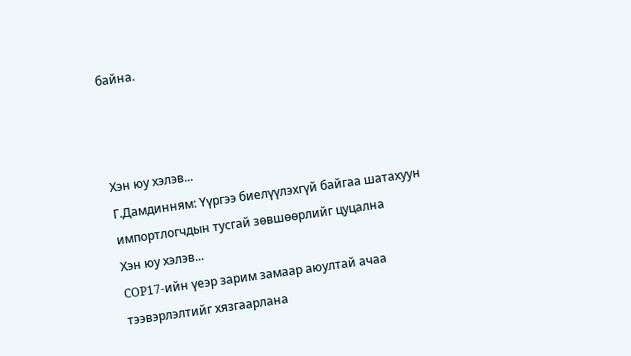байна.



Хэн юу хэлэв...
Г.Дамдинням: Үүргээ биелүүлэхгүй байгаа шатахуун импортлогчдын тусгай зөвшөөрлийг цуцална
Хэн юу хэлэв...
COP17-ийн үеэр зарим замаар аюултай ачаа тээвэрлэлтийг хязгаарлана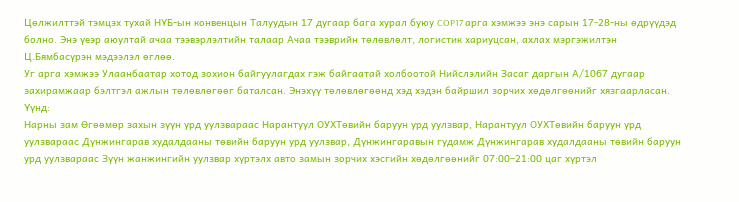Цөлжилттэй тэмцэх тухай НҮБ-ын конвенцын Талуудын 17 дугаар бага хурал буюу COP17 арга хэмжээ энэ сарын 17-28-ны өдрүүдэд болно. Энэ үеэр аюултай ачаа тээвэрлэлтийн талаар Ачаа тээврийн төлөвлөлт, логистик хариуцсан, ахлах мэргэжилтэн Ц.Бямбасүрэн мэдээлэл өглөө.
Уг арга хэмжээ Улаанбаатар хотод зохион байгуулагдах гэж байгаатай холбоотой Нийслэлийн Засаг даргын А/1067 дугаар захирамжаар бэлтгэл ажлын төлөвлөгөөг баталсан. Энэхүү төлөвлөгөөнд хэд хэдэн байршил зорчих хөдөлгөөнийг хязгаарласан.
Үүнд:
Нарны зам Өгөөмөр захын зүүн урд уулзвараас Нарантуул ОУХТөвийн баруун урд уулзвар, Нарантуул ОУХТөвийн баруун урд уулзвараас Дүнжингарав худалдааны төвийн баруун урд уулзвар, Дүнжингаравын гудамж Дүнжингарав худалдааны төвийн баруун урд уулзвараас Зүүн жанжингийн уулзвар хүртэлх авто замын зорчих хэсгийн хөдөлгөөнийг 07:00–21:00 цаг хүртэл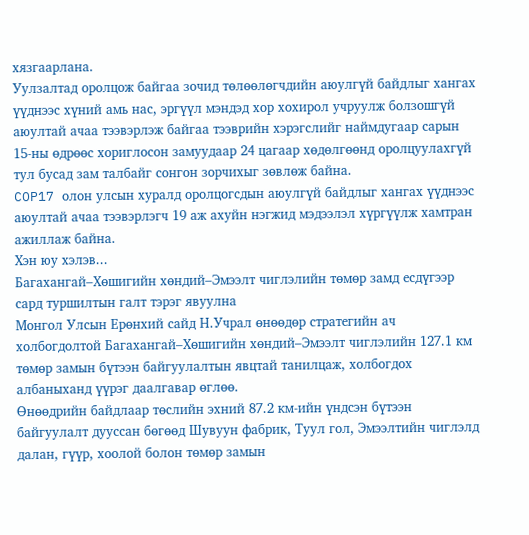хязгаарлана.
Уулзалтад оролцож байгаа зочид төлөөлөгчдийн аюулгүй байдлыг хангах үүднээс хүний амь нас, эргүүл мэндэд хор хохирол учруулж болзошгүй аюултай ачаа тээвэрлэж байгаа тээврийн хэрэгслийг наймдугаар сарын 15-ны өдрөөс хориглосон замуудаар 24 цагаар хөдөлгөөнд оролцуулахгүй тул бусад зам талбайг сонгон зорчихыг зөвлөж байна.
COP17 олон улсын хуралд оролцогсдын аюулгүй байдлыг хангах үүднээс аюултай ачаа тээвэрлэгч 19 аж ахуйн нэгжид мэдээлэл хүргүүлж хамтран ажиллаж байна.
Хэн юу хэлэв...
Багахангай–Хөшигийн хөндий–Эмээлт чиглэлийн төмөр замд есдүгээр сард туршилтын галт тэрэг явуулна
Монгол Улсын Ерөнхий сайд Н.Учрал өнөөдөр стратегийн ач холбогдолтой Багахангай–Хөшигийн хөндий–Эмээлт чиглэлийн 127.1 км төмөр замын бүтээн байгуулалтын явцтай танилцаж, холбогдох албаныханд үүрэг даалгавар өглөө.
Өнөөдрийн байдлаар төслийн эхний 87.2 км-ийн үндсэн бүтээн байгуулалт дууссан бөгөөд Шувуун фабрик, Туул гол, Эмээлтийн чиглэлд далан, гүүр, хоолой болон төмөр замын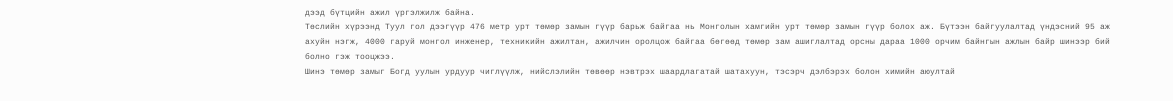дээд бүтцийн ажил үргэлжилж байна.
Төслийн хүрээнд Туул гол дээгүүр 476 метр урт төмөр замын гүүр барьж байгаа нь Монголын хамгийн урт төмөр замын гүүр болох аж. Бүтээн байгуулалтад үндэсний 95 аж ахуйн нэгж, 4000 гаруй монгол инженер, техникийн ажилтан, ажилчин оролцож байгаа бөгөөд төмөр зам ашиглалтад орсны дараа 1000 орчим байнгын ажлын байр шинээр бий болно гэж тооцжээ.
Шинэ төмөр замыг Богд уулын урдуур чиглүүлж, нийслэлийн төвөөр нэвтрэх шаардлагатай шатахуун, тэсэрч дэлбэрэх болон химийн аюултай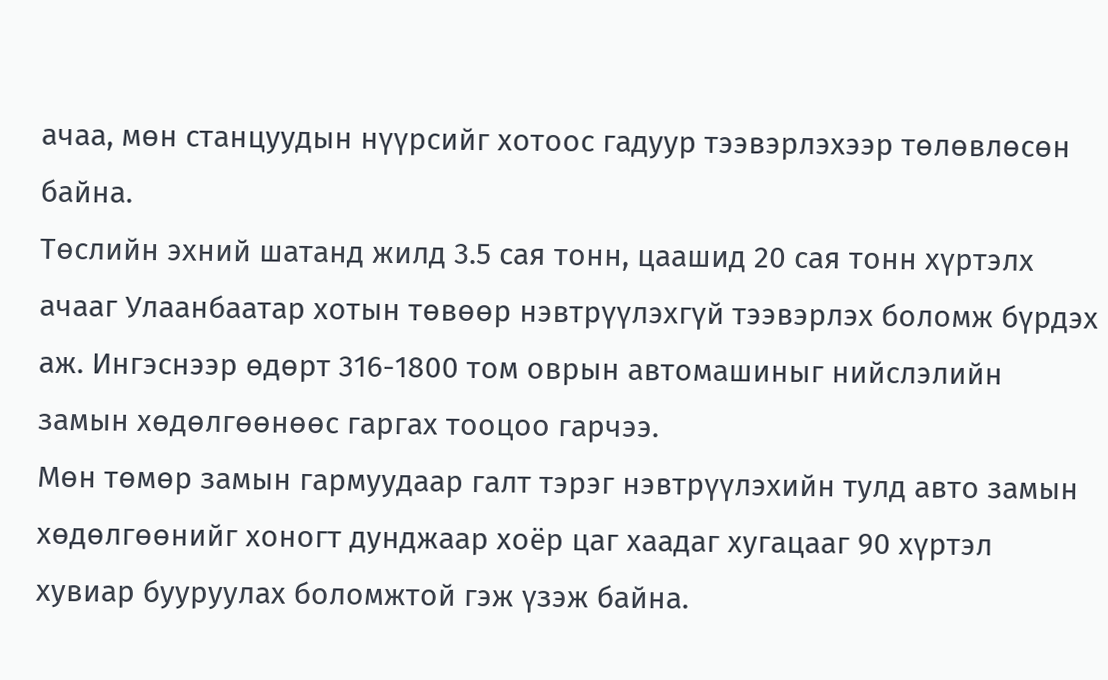ачаа, мөн станцуудын нүүрсийг хотоос гадуур тээвэрлэхээр төлөвлөсөн байна.
Төслийн эхний шатанд жилд 3.5 сая тонн, цаашид 20 сая тонн хүртэлх ачааг Улаанбаатар хотын төвөөр нэвтрүүлэхгүй тээвэрлэх боломж бүрдэх аж. Ингэснээр өдөрт 316-1800 том оврын автомашиныг нийслэлийн замын хөдөлгөөнөөс гаргах тооцоо гарчээ.
Мөн төмөр замын гармуудаар галт тэрэг нэвтрүүлэхийн тулд авто замын хөдөлгөөнийг хоногт дунджаар хоёр цаг хаадаг хугацааг 90 хүртэл хувиар бууруулах боломжтой гэж үзэж байна.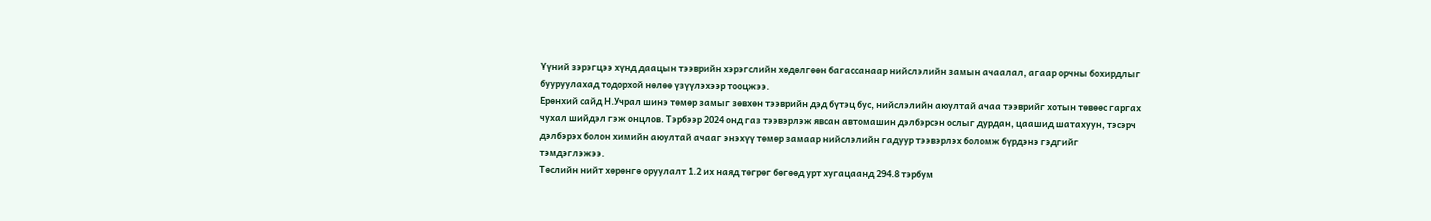Үүний зэрэгцээ хүнд даацын тээврийн хэрэгслийн хөдөлгөөн багассанаар нийслэлийн замын ачаалал, агаар орчны бохирдлыг бууруулахад тодорхой нөлөө үзүүлэхээр тооцжээ.
Ерөнхий сайд Н.Учрал шинэ төмөр замыг зөвхөн тээврийн дэд бүтэц бус, нийслэлийн аюултай ачаа тээврийг хотын төвөөс гаргах чухал шийдэл гэж онцлов. Тэрбээр 2024 онд газ тээвэрлэж явсан автомашин дэлбэрсэн ослыг дурдан, цаашид шатахуун, тэсэрч дэлбэрэх болон химийн аюултай ачааг энэхүү төмөр замаар нийслэлийн гадуур тээвэрлэх боломж бүрдэнэ гэдгийг тэмдэглэжээ.
Төслийн нийт хөрөнгө оруулалт 1.2 их наяд төгрөг бөгөөд урт хугацаанд 294.8 тэрбум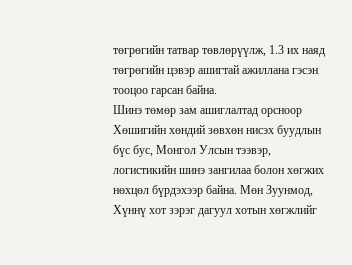төгрөгийн татвар төвлөрүүлж, 1.3 их наяд төгрөгийн цэвэр ашигтай ажиллана гэсэн тооцоо гарсан байна.
Шинэ төмөр зам ашиглалтад орсноор Хөшигийн хөндий зөвхөн нисэх буудлын бүс бус, Монгол Улсын тээвэр, логистикийн шинэ зангилаа болон хөгжих нөхцөл бүрдэхээр байна. Мөн Зуунмод, Хүннү хот зэрэг дагуул хотын хөгжлийг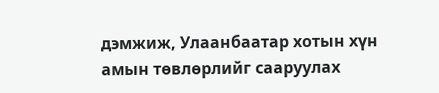дэмжиж, Улаанбаатар хотын хүн амын төвлөрлийг сааруулах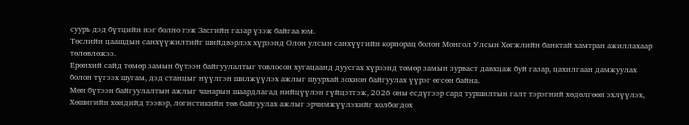суурь дэд бүтцийн нэг болно гэж Засгийн газар үзэж байгаа юм.
Төслийн цаашдын санхүүжилтийг шийдвэрлэх хүрээнд Олон улсын санхүүгийн корпорац болон Монгол Улсын Хөгжлийн банктай хамтран ажиллахаар төлөвлөжээ.
Ерөнхий сайд төмөр замын бүтээн байгуулалтыг товлосон хугацаанд дуусгах хүрээнд төмөр замын зурваст давхцаж буй газар, цахилгаан дамжуулах болон түгээх шугам, дэд станцыг нүүлгэн шилжүүлэх ажлыг шуурхай зохион байгуулах үүрэг өгсөн байна.
Мөн бүтээн байгуулалтын ажлыг чанарын шаардлагад нийцүүлэн гүйцэтгэж, 2026 оны есдүгээр сард туршилтын галт тэрэгний хөдөлгөөн эхлүүлэх, Хөшигийн хөндийд тээвэр, логистикийн төв байгуулах ажлыг эрчимжүүлэхийг холбогдох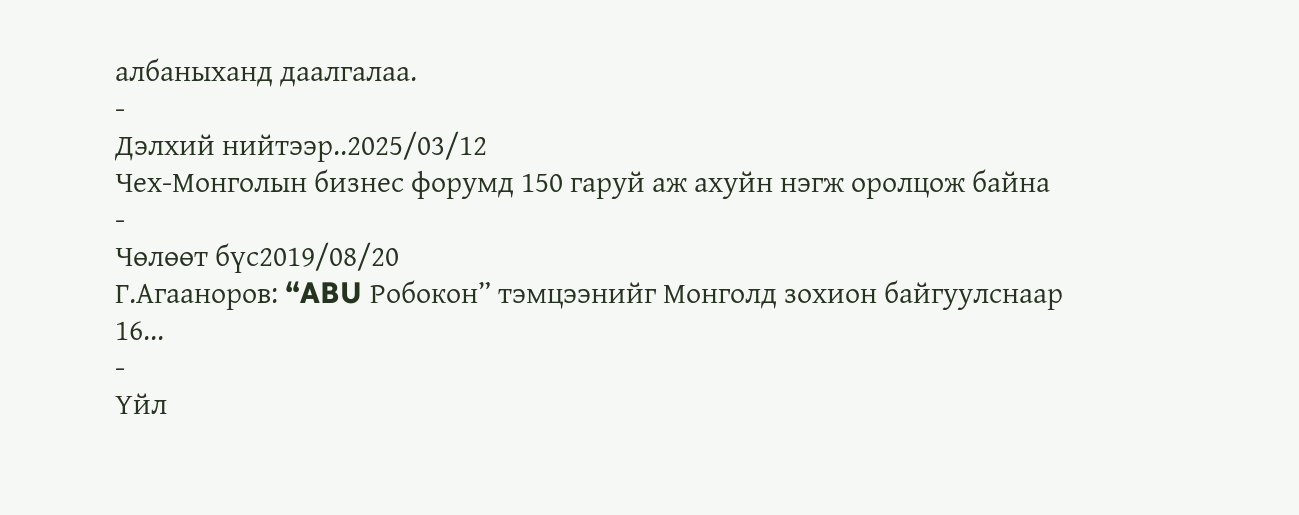албаныханд даалгалаа.
-
Дэлхий нийтээр..2025/03/12
Чех-Монголын бизнес форумд 150 гаруй аж ахуйн нэгж оролцож байна
-
Чөлөөт бүс2019/08/20
Г.Агааноров: “ABU Робокон” тэмцээнийг Монголд зохион байгуулснаар 16...
-
Үйл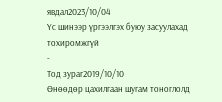явдал2023/10/04
Үс шинээр үргээлгэх буюу засуулахад тохиромжгүй
-
Тод зураг2019/10/10
Өнөөдөр цахилгаан шугам тоноглолд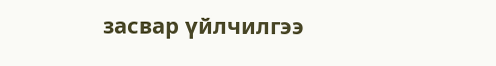засвар үйлчилгээ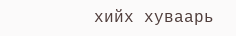хийх хуваарь